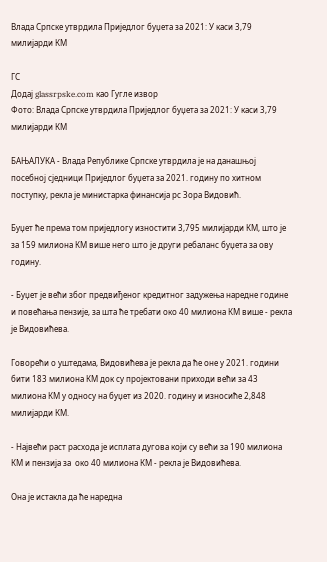Влада Српске утврдила Приједлог буџета за 2021: У каси 3,79 милијарди КМ

ГС
Додај glassrpske.com као Гугле извор
Фото: Влада Српске утврдила Приједлог буџета за 2021: У каси 3,79 милијарди КМ

БАЊАЛУКА - Влада Републике Српске утврдила је на данашњој посебној сједници Приједлог буџета за 2021. годину по хитном поступку, рекла је министарка финансија рс Зора Видовић.

Буџет ће према том приједлогу изностити 3,795 милијарди КМ, што је за 159 милиона КМ више него што је други ребаланс буџета за ову годину.

- Буџет је већи због предвиђеног кредитног задужења наредне године и повећања пензије, за шта ће требати око 40 милиона КМ више - рекла је Видовићева.

Говорећи о уштедама, Видовићева је рекла да ће оне у 2021. години бити 183 милиона КМ док су пројектовани приходи већи за 43 милиона КМ у односу на буџет из 2020. годину и износиће 2,848 милијарди КМ.

- Највећи раст расхода је исплата дугова који су већи за 190 милиона КМ и пензија за  око 40 милиона КМ - рекла је Видовићева.

Она је истакла да ће наредна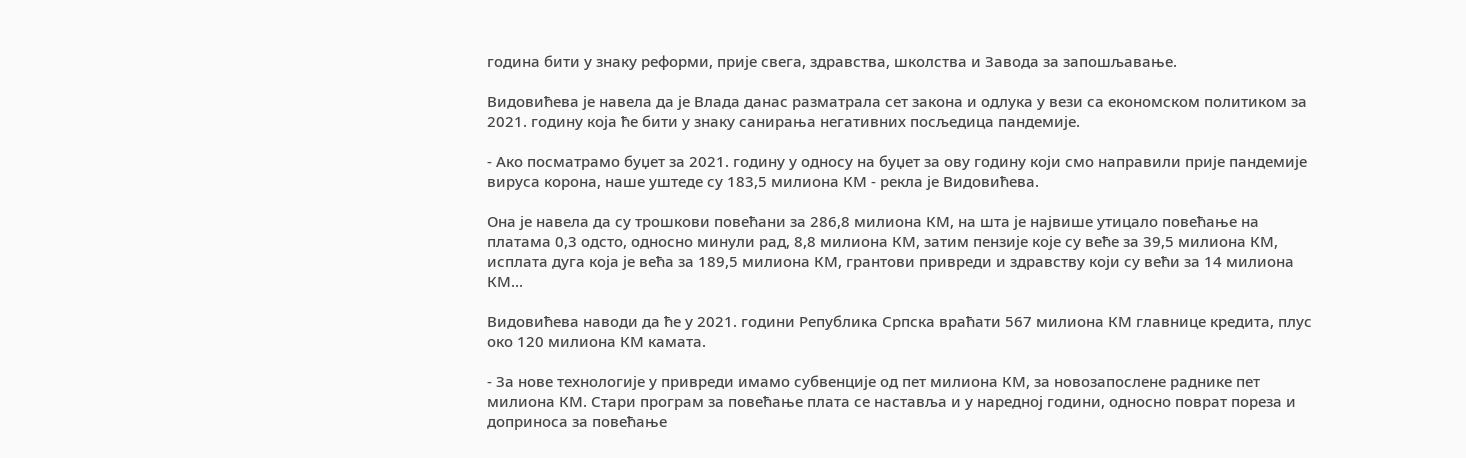година бити у знаку реформи, прије свега, здравства, школства и Завода за запошљавање.

Видовићева је навела да је Влада данас разматрала сет закона и одлука у вези са економском политиком за 2021. годину која ће бити у знаку санирања негативних посљедица пандемије.

- Ако посматрамо буџет за 2021. годину у односу на буџет за ову годину који смо направили прије пандемије вируса корона, наше уштеде су 183,5 милиона КМ - рекла је Видовићева.

Она је навела да су трошкови повећани за 286,8 милиона КМ, на шта је највише утицало повећање на платама 0,3 одсто, односно минули рад, 8,8 милиона КМ, затим пензије које су веће за 39,5 милиона КМ, исплата дуга која је већа за 189,5 милиона КМ, грантови привреди и здравству који су већи за 14 милиона КМ...

Видовићева наводи да ће у 2021. години Република Српска враћати 567 милиона КМ главнице кредита, плус око 120 милиона КМ камата.

- За нове технологије у привреди имамо субвенције од пет милиона КМ, за новозапослене раднике пет милиона КМ. Стари програм за повећање плата се наставља и у наредној години, односно поврат пореза и доприноса за повећање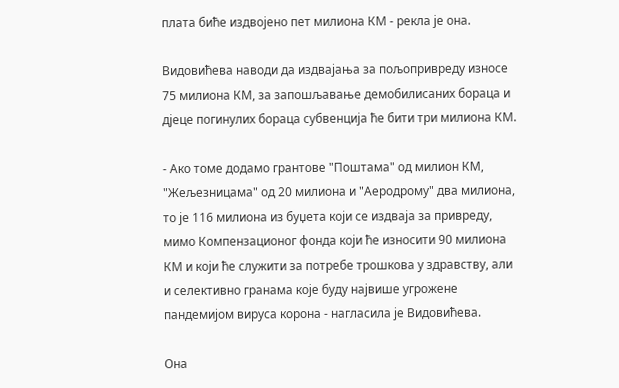плата биће издвојено пет милиона КМ - рекла је она.

Видовићева наводи да издвајања за пољопривреду износе 75 милиона КМ, за запошљавање демобилисаних бораца и дјеце погинулих бораца субвенција ће бити три милиона КМ.

- Ако томе додамо грантове "Поштама" од милион КМ, "Жељезницама" од 20 милиона и "Аеродрому" два милиона, то је 116 милиона из буџета који се издваја за привреду, мимо Компензационог фонда који ће износити 90 милиона КМ и који ће служити за потребе трошкова у здравству, али и селективно гранама које буду највише угрожене пандемијом вируса корона - нагласила је Видовићева.

Она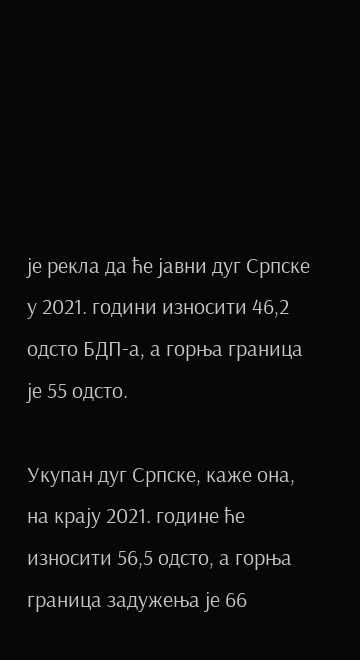је рекла да ће јавни дуг Српске у 2021. години износити 46,2 одсто БДП-а, а горња граница је 55 одсто.

Укупан дуг Српске, каже она, на крају 2021. године ће износити 56,5 одсто, а горња граница задужења је 66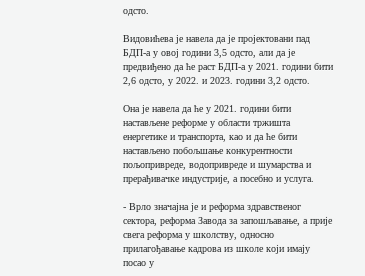одсто.

Видовићева је навела да је пројектовани пад БДП-а у овој години 3,5 одсто, али да је предвиђено да ће раст БДП-а у 2021. години бити 2,6 одсто, у 2022. и 2023. години 3,2 одсто.

Она је навела да ће у 2021. години бити настављене реформе у области тржишта енергетике и транспорта, као и да ће бити настављено побољшање конкурентности пољопривреде, водопривреде и шумарства и прерађивачке индустрије, а посебно и услуга.

- Врло значајна је и реформа здравственог сектора, реформа Завода за запошљавање, а прије свега реформа у школству, односно прилагођавање кадрова из школе који имају посао у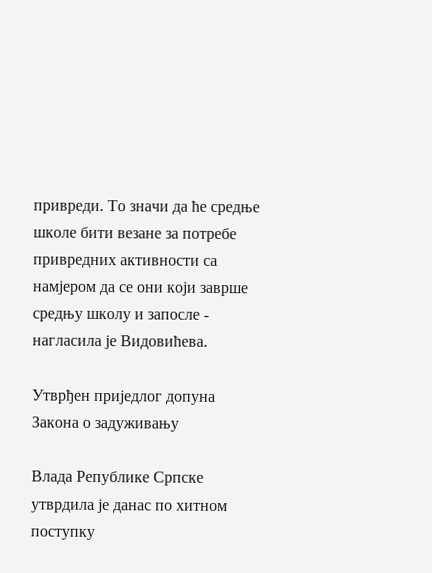привреди. То значи да ће средње школе бити везане за потребе привредних активности са намјером да се они који заврше средњу школу и запосле - нагласила је Видовићева.

Утврђен приједлог допуна Закона о задуживању

Влада Републике Српске утврдила је данас по хитном поступку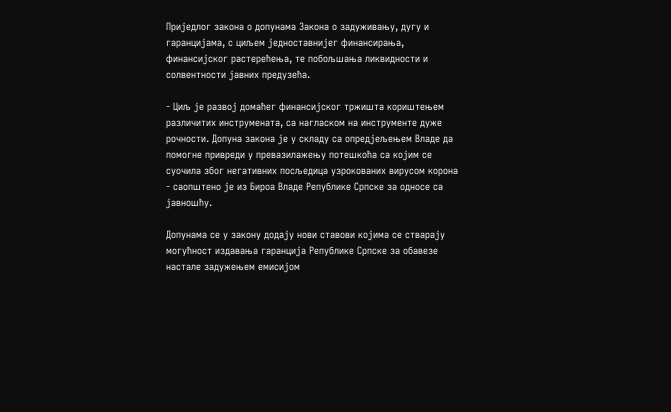Приједлог закона о допунама Закона о задуживању, дугу и гаранцијама, с циљем једноставнијег финансирања, финансијског растерећења, те побољшања ликвидности и солвентности јавних предузећа.

- Циљ је развој домаћег финансијског тржишта кориштењем различитих инструмената, са нагласком на инструменте дуже рочности. Допуна закона је у складу са опредјељењем Владе да помогне привреди у превазилажењу потешкоћа са којим се суочила због негативних посљедица узрокованих вирусом корона - саопштено је из Бироа Владе Републике Српске за односе са јавношћу.

Допунама се у закону додају нови ставови којима се стварају могућност издавања гаранција Републике Српске за обавезе настале задужењем емисијом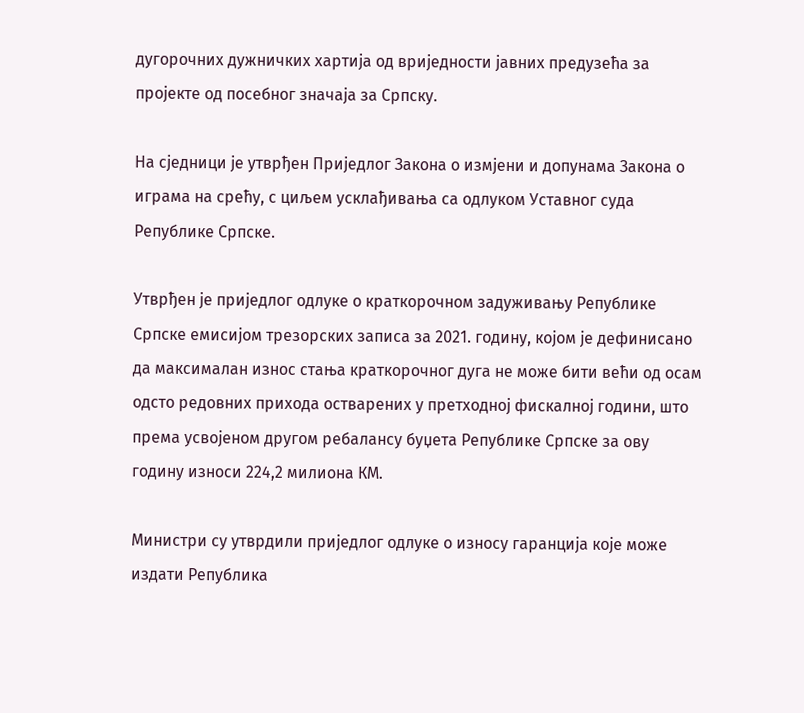дугорочних дужничких хартија од вриједности јавних предузећа за пројекте од посебног значаја за Српску.

На сједници је утврђен Приједлог Закона о измјени и допунама Закона о играма на срећу, с циљем усклађивања са одлуком Уставног суда Републике Српске.

Утврђен је приједлог одлуке о краткорочном задуживању Републике Српске емисијом трезорских записа за 2021. годину, којом је дефинисано да максималан износ стања краткорочног дуга не може бити већи од осам одсто редовних прихода остварених у претходној фискалној години, што према усвојеном другом ребалансу буџета Републике Српске за ову годину износи 224,2 милиона КМ.

Министри су утврдили приједлог одлуке о износу гаранција које може издати Република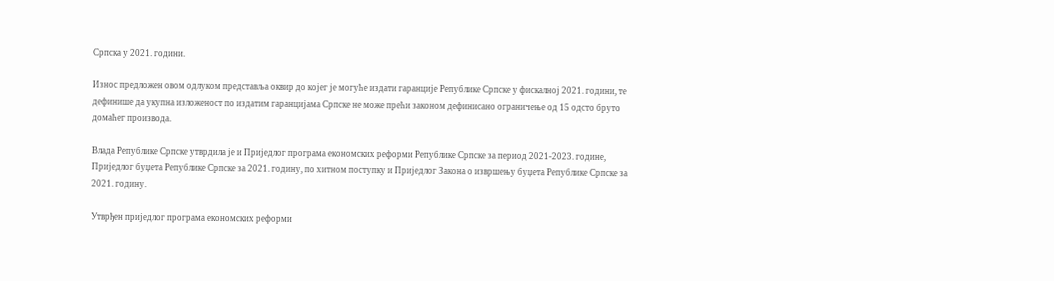Српска у 2021. години.

Износ предложен овом одлуком представља оквир до којег је могуће издати гаранције Републике Српске у фискалној 2021. години, те дефинише да укупна изложеност по издатим гаранцијама Српске не може прећи законом дефинисано ограничење од 15 одсто бруто домаћег производа.

Влада Републике Српске утврдила је и Приједлог програма економских реформи Републике Српске за период 2021-2023. године, Приједлог буџета Републике Српске за 2021. годину, по хитном поступку и Приједлог Закона о извршењу буџета Републике Српске за 2021. годину.

Утврђен приједлог програма економских реформи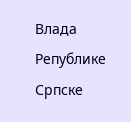Влада Републике Српске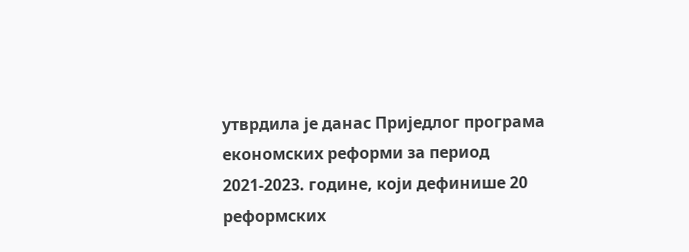утврдила је данас Приједлог програма економских реформи за период 2021-2023. године, који дефинише 20 реформских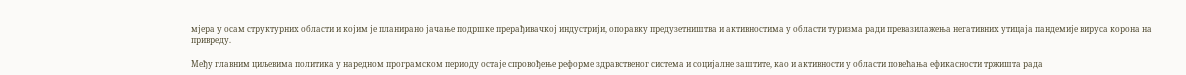мјера у осам структурних области и којим је планирано јачање подршке прерађивачкој индустрији, опоравку предузетништва и активностима у области туризма ради превазилажења негативних утицаја пандемије вируса корона на привреду.

Међу главним циљевима политика у наредном програмском периоду остаје спровођење реформе здравственог система и социјалне заштите, као и активности у области повећања ефикасности тржишта рада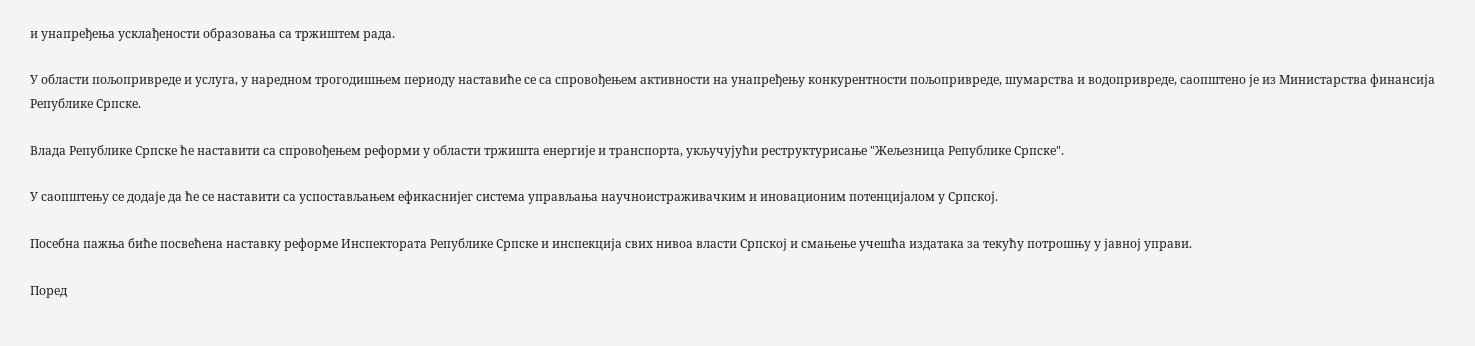и унапређења усклађености образовања са тржиштем рада.

У области пољопривреде и услуга, у наредном трогодишњем периоду наставиће се са спровођењем активности на унапређењу конкурентности пољопривреде, шумарства и водопривреде, саопштено је из Министарства финансија Републике Српске.

Влада Републике Српске ће наставити са спровођењем реформи у области тржишта енергије и транспорта, укључујући реструктурисање "Жељезница Републике Српске".

У саопштењу се додаје да ће се наставити са успостављањем ефикаснијег система управљања научноистраживачким и иновационим потенцијалом у Српској.

Посебна пажња биће посвећена наставку реформе Инспектората Републике Српске и инспекција свих нивоа власти Српској и смањење учешћа издатака за текућу потрошњу у јавној управи.

Поред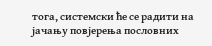тога, системски ће се радити на јачању повјерења пословних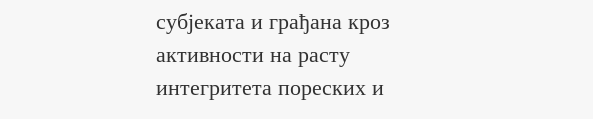субјеката и грађана кроз активности на расту интегритета пореских и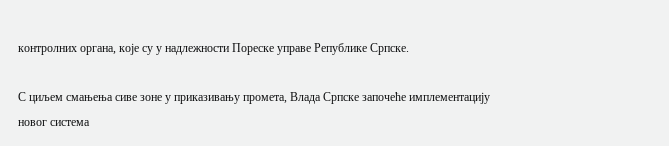контролних органа, које су у надлежности Пореске управе Републике Српске.

С циљем смањења сиве зоне у приказивању промета, Влада Српске започеће имплементацију новог система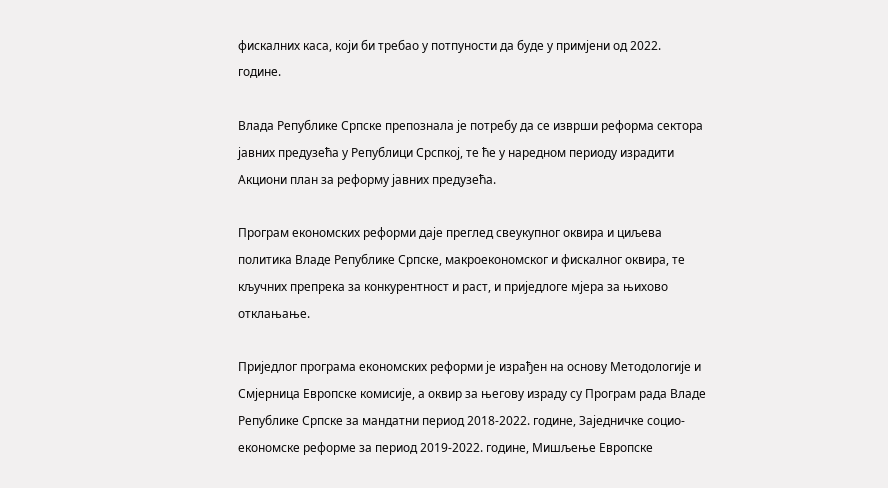фискалних каса, који би требао у потпуности да буде у примјени од 2022. године.

Влада Републике Српске препознала је потребу да се изврши реформа сектора јавних предузећа у Републици Срспкој, те ће у наредном периоду израдити Акциони план за реформу јавних предузећа.

Програм економских реформи даје преглед свеукупног оквира и циљева политика Владе Републике Српске, макроекономског и фискалног оквира, те кључних препрека за конкурентност и раст, и приједлоге мјера за њихово отклањање.

Приједлог програма економских реформи је израђен на основу Методологије и Смјерница Европске комисије, а оквир за његову израду су Програм рада Владе Републике Српске за мандатни период 2018-2022. године, Заједничке социо-економске реформе за период 2019-2022. године, Мишљење Европске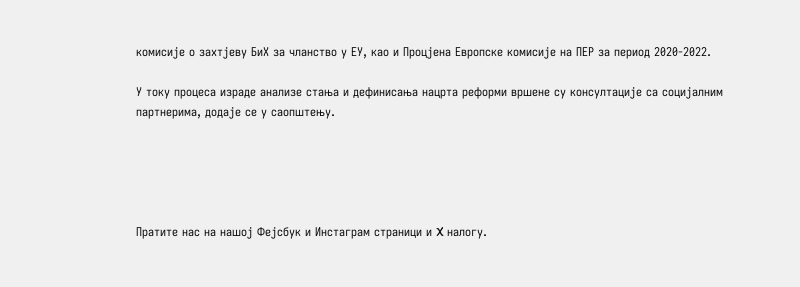комисије о захтјеву БиХ за чланство у ЕУ, као и Процјена Европске комисије на ПЕР за период 2020-2022.

У току процеса израде анализе стања и дефинисања нацрта реформи вршене су консултације са социјалним партнерима, додаје се у саопштењу.





Пратите нас на нашој Фејсбук и Инстаграм страници и X налогу.